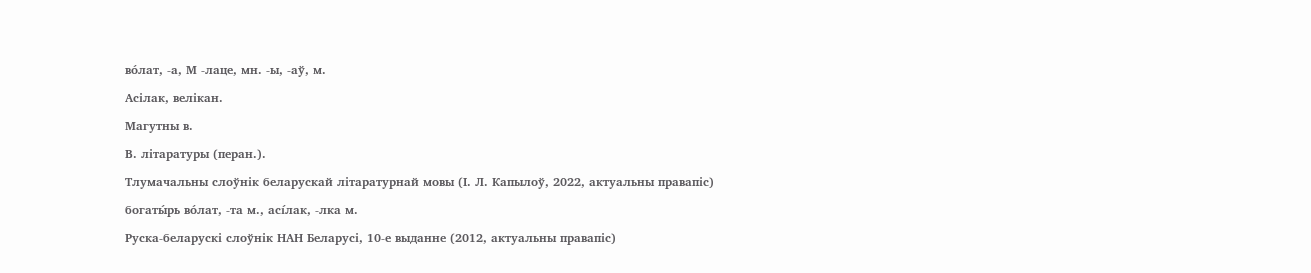во́лат, -а, М -лаце, мн. -ы, -аў, м.

Асілак, велікан.

Магутны в.

В. літаратуры (перан.).

Тлумачальны слоўнік беларускай літаратурнай мовы (І. Л. Капылоў, 2022, актуальны правапіс)

богаты́рь во́лат, -та м., асі́лак, -лка м.

Руска-беларускі слоўнік НАН Беларусі, 10-е выданне (2012, актуальны правапіс)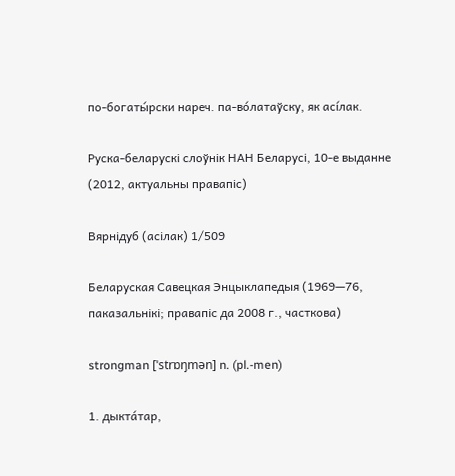по-богаты́рски нареч. па-во́латаўску, як асі́лак.

Руска-беларускі слоўнік НАН Беларусі, 10-е выданне (2012, актуальны правапіс)

Вярнідуб (асілак) 1/509

Беларуская Савецкая Энцыклапедыя (1969—76, паказальнікі; правапіс да 2008 г., часткова)

strongman [ˈstrɒŋmən] n. (pl.-men)

1. дыкта́тар,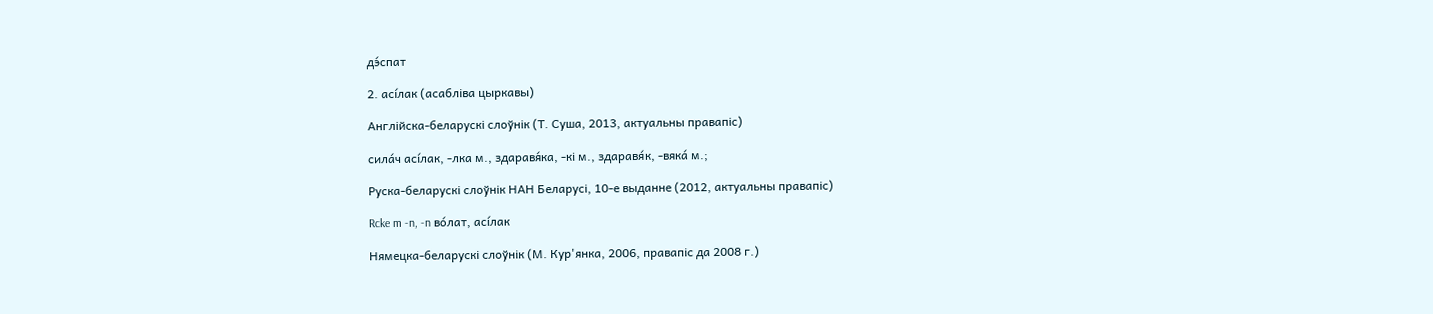дэ́спат

2. асі́лак (асабліва цыркавы)

Англійска-беларускі слоўнік (Т. Суша, 2013, актуальны правапіс)

сила́ч асі́лак, -лка м., здаравя́ка, -кі м., здаравя́к, -вяка́ м.;

Руска-беларускі слоўнік НАН Беларусі, 10-е выданне (2012, актуальны правапіс)

Rcke m -n, -n во́лат, асі́лак

Нямецка-беларускі слоўнік (М. Кур'янка, 2006, правапіс да 2008 г.)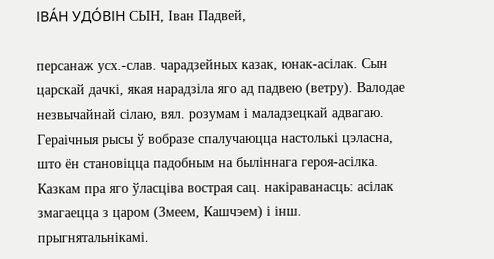ІВА́Н УДО́ВІН СЫН, Іван Падвей,

персанаж усх.-слав. чарадзейных казак, юнак-асілак. Сын царскай дачкі, якая нарадзіла яго ад падвею (ветру). Валодае незвычайнай сілаю, вял. розумам і маладзецкай адвагаю. Гераічныя рысы ў вобразе спалучаюцца настолькі цэласна, што ён становіцца падобным на быліннага героя-асілка. Казкам пра яго ўласціва вострая сац. накіраванасць: асілак змагаецца з царом (Змеем, Кашчэем) і інш. прыгнятальнікамі.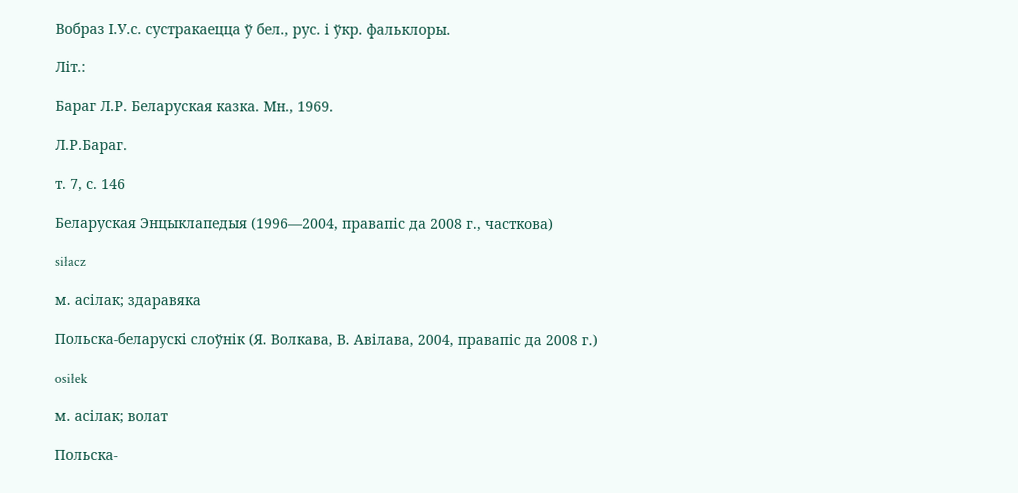Вобраз І.У.с. сустракаецца ў бел., рус. і ўкр. фальклоры.

Літ.:

Бараг Л.Р. Беларуская казка. Мн., 1969.

Л.Р.Бараг.

т. 7, с. 146

Беларуская Энцыклапедыя (1996—2004, правапіс да 2008 г., часткова)

siłacz

м. асілак; здаравяка

Польска-беларускі слоўнік (Я. Волкава, В. Авілава, 2004, правапіс да 2008 г.)

osiłek

м. асілак; волат

Польска-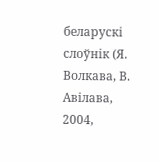беларускі слоўнік (Я. Волкава, В. Авілава, 2004,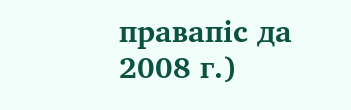правапіс да 2008 г.)